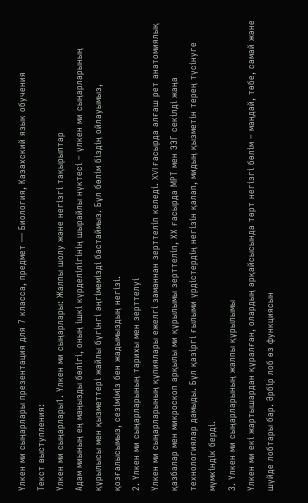Үлкен ми сыңарлары презентация для 7 класса, предмет — Биология, Казахский язык обучения
Текст выступления:
Үлкен ми сыңарлары1. Үлкен ми сыңарлары: Жалпы шолу және негізгі тақырыптар
Адам миының ең маңызды бөлігі, оның ішкі күрделілігінің шырайлы нүктесі – үлкен ми сыңарларының құрылысы мен қызметтері жайлы бүгінгі әңгімемізді бастаймыз. Бұл бөлім біздің ойлауымыз, қозғалысымыз, сезіміміз бен жадымыздың негізі.
2. Үлкен ми сыңарларының тарихы мен зерттелуі
Үлкен ми сыңарларының құпиялары ежелгі заманнан зерттеліп келеді. XVI ғасырда алғаш рет анатомиялық қазбалар мен микроскоп арқылы ми құрылымы зерттеліп, ХХ ғасырда МРТ мен ЭЭГ секілді жаңа технологиялар дамыды. Бұл қазіргі ғылыми үрдістердің негізін қалап, мидың қызметін терең түсінуге мүмкіндік берді.
3. Үлкен ми сыңарларының жалпы құрылымы
Үлкен ми екі жартышардан құралған, олардың әрқайсысында төрт негізгі бөлім – маңдай, төбе, самай және шүйде лобтары бар. Әрбір лоб өз функциясын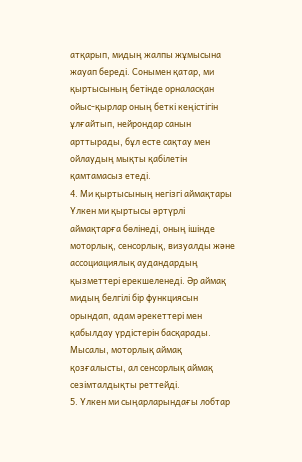атқарып, мидың жалпы жұмысына жауап береді. Сонымен қатар, ми қыртысының бетінде орналасқан ойыс-қырлар оның беткі кеңістігін ұлғайтып, нейрондар санын арттырады, бұл есте сақтау мен ойлаудың мықты қабілетін қамтамасыз етеді.
4. Ми қыртысының негізгі аймақтары
Үлкен ми қыртысы әртүрлі аймақтарға бөлінеді, оның ішінде моторлық, сенсорлық, визуалды және ассоциациялық аудандардың қызметтері ерекшеленеді. Әр аймақ мидың белгілі бір функциясын орындап, адам әрекеттері мен қабылдау үрдістерін басқарады. Мысалы, моторлық аймақ қозғалысты, ал сенсорлық аймақ сезімталдықты реттейді.
5. Үлкен ми сыңарларындағы лобтар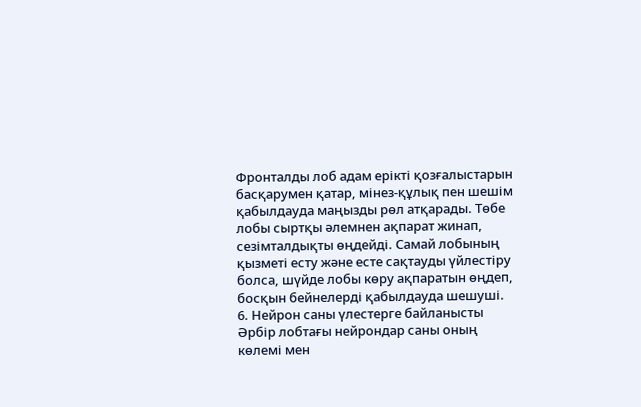Фронталды лоб адам ерікті қозғалыстарын басқарумен қатар, мінез-құлық пен шешім қабылдауда маңызды рөл атқарады. Төбе лобы сыртқы әлемнен ақпарат жинап, сезімталдықты өңдейді. Самай лобының қызметі есту және есте сақтауды үйлестіру болса, шүйде лобы көру ақпаратын өңдеп, босқын бейнелерді қабылдауда шешуші.
6. Нейрон саны үлестерге байланысты
Әрбір лобтағы нейрондар саны оның көлемі мен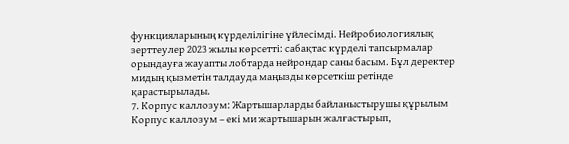функцияларының күрделілігіне үйлесімді. Нейробиологиялық зерттеулер 2023 жылы көрсетті: сабақтас күрделі тапсырмалар орындауға жауапты лобтарда нейрондар саны басым. Бұл деректер мидың қызметін талдауда маңызды көрсеткіш ретінде қарастырылады.
7. Корпус каллозум: Жартышарларды байланыстырушы құрылым
Корпус каллозум – екі ми жартышарын жалғастырып,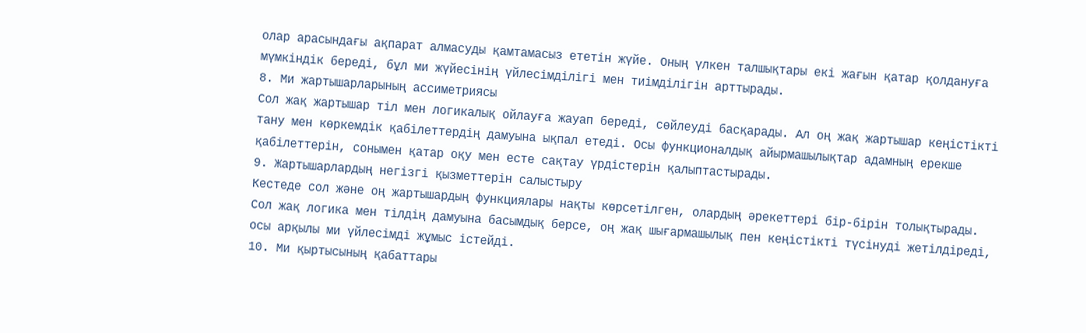олар арасындағы ақпарат алмасуды қамтамасыз ететін жүйе. Оның үлкен талшықтары екі жағын қатар қолдануға мүмкіндік береді, бұл ми жүйесінің үйлесімділігі мен тиімділігін арттырады.
8. Ми жартышарларының ассиметриясы
Сол жақ жартышар тіл мен логикалық ойлауға жауап береді, сөйлеуді басқарады. Ал оң жақ жартышар кеңістікті тану мен көркемдік қабілеттердің дамуына ықпал етеді. Осы функционалдық айырмашылықтар адамның ерекше қабілеттерін, сонымен қатар оқу мен есте сақтау үрдістерін қалыптастырады.
9. Жартышарлардың негізгі қызметтерін салыстыру
Кестеде сол және оң жартышардың функциялары нақты көрсетілген, олардың әрекеттері бір-бірін толықтырады. Сол жақ логика мен тілдің дамуына басымдық берсе, оң жақ шығармашылық пен кеңістікті түсінуді жетілдіреді, осы арқылы ми үйлесімді жұмыс істейді.
10. Ми қыртысының қабаттары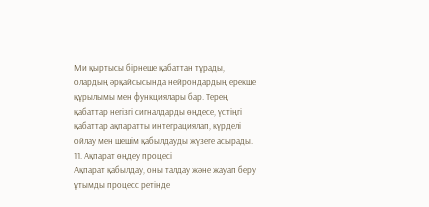Ми қыртысы бірнеше қабаттан тұрады, олардың әрқайсысында нейрондардың ерекше құрылымы мен функциялары бар. Терең қабаттар негізгі сигналдарды өңдесе, үстіңгі қабаттар ақпаратты интеграциялап, күрделі ойлау мен шешім қабылдауды жүзеге асырады.
11. Ақпарат өңдеу процесі
Ақпарат қабылдау, оны талдау және жауап беру ұтымды процесс ретінде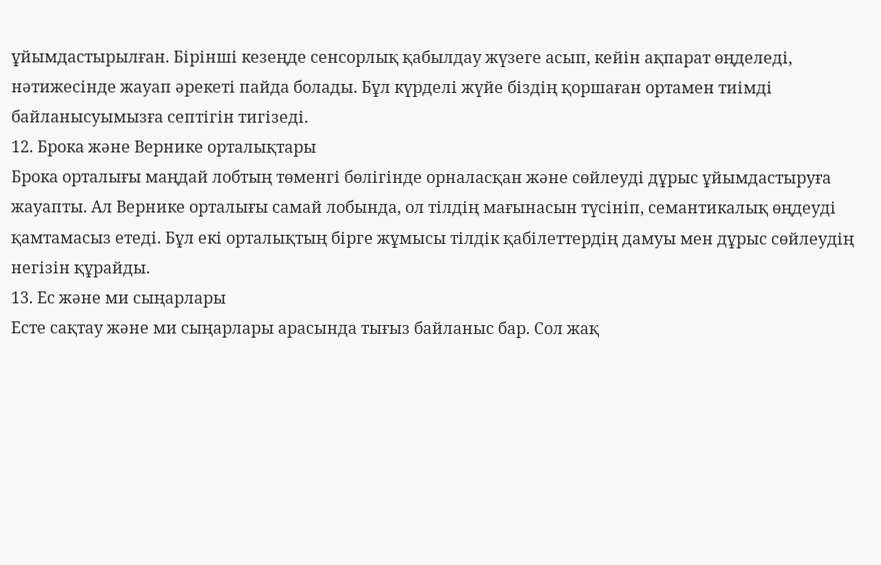ұйымдастырылған. Бірінші кезеңде сенсорлық қабылдау жүзеге асып, кейін ақпарат өңделеді, нәтижесінде жауап әрекеті пайда болады. Бұл күрделі жүйе біздің қоршаған ортамен тиімді байланысуымызға септігін тигізеді.
12. Брока және Вернике орталықтары
Брока орталығы маңдай лобтың төменгі бөлігінде орналасқан және сөйлеуді дұрыс ұйымдастыруға жауапты. Ал Вернике орталығы самай лобында, ол тілдің мағынасын түсініп, семантикалық өңдеуді қамтамасыз етеді. Бұл екі орталықтың бірге жұмысы тілдік қабілеттердің дамуы мен дұрыс сөйлеудің негізін құрайды.
13. Ес және ми сыңарлары
Есте сақтау және ми сыңарлары арасында тығыз байланыс бар. Сол жақ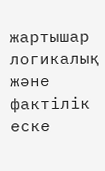жартышар логикалық және фактілік еске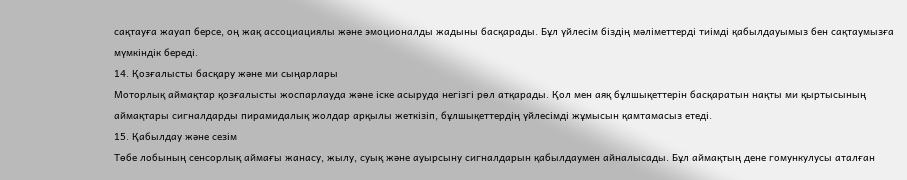сақтауға жауап берсе, оң жақ ассоциациялы және эмоционалды жадыны басқарады. Бұл үйлесім біздің мәліметтерді тиімді қабылдауымыз бен сақтаумызға мүмкіндік береді.
14. Қозғалысты басқару және ми сыңарлары
Моторлық аймақтар қозғалысты жоспарлауда және іске асыруда негізгі рөл атқарады. Қол мен аяқ бұлшықеттерін басқаратын нақты ми қыртысының аймақтары сигналдарды пирамидалық жолдар арқылы жеткізіп, бұлшықеттердің үйлесімді жұмысын қамтамасыз етеді.
15. Қабылдау және сезім
Төбе лобының сенсорлық аймағы жанасу, жылу, суық және ауырсыну сигналдарын қабылдаумен айналысады. Бұл аймақтың дене гомункулусы аталған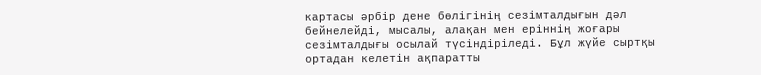картасы әрбір дене бөлігінің сезімталдығын дәл бейнелейді, мысалы, алақан мен еріннің жоғары сезімталдығы осылай түсіндіріледі. Бұл жүйе сыртқы ортадан келетін ақпаратты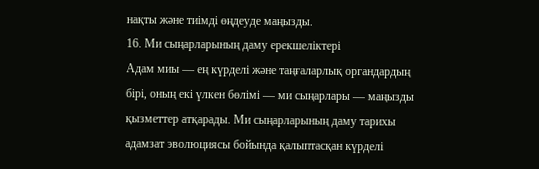нақты және тиімді өңдеуде маңызды.
16. Ми сыңарларының даму ерекшеліктері
Адам миы — ең күрделі және таңғаларлық органдардың бірі, оның екі үлкен бөлімі — ми сыңарлары — маңызды қызметтер атқарады. Ми сыңарларының даму тарихы адамзат эволюциясы бойында қалыптасқан күрделі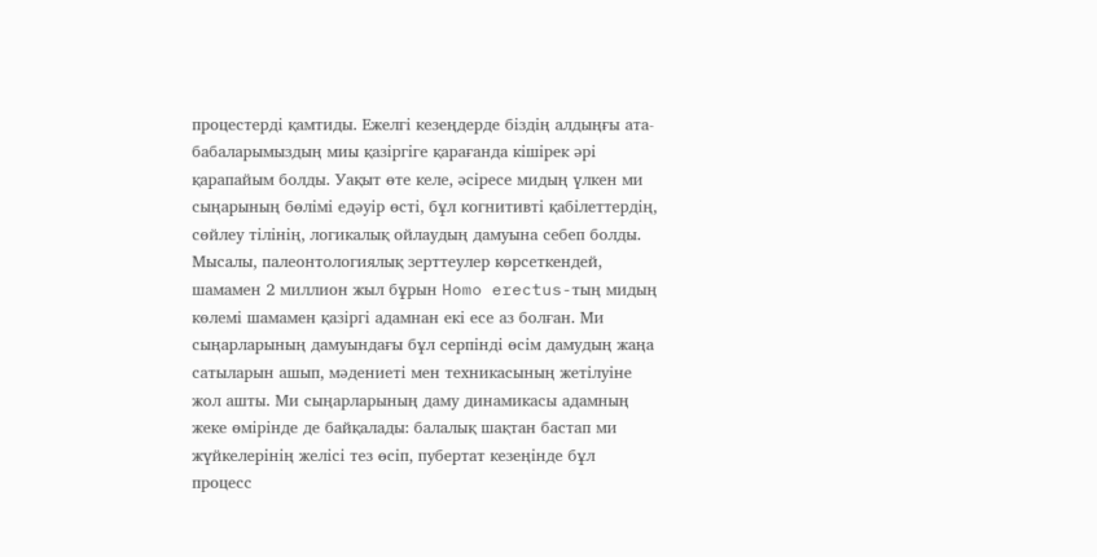процестерді қамтиды. Ежелгі кезеңдерде біздің алдыңғы ата-бабаларымыздың миы қазіргіге қарағанда кішірек әрі қарапайым болды. Уақыт өте келе, әсіресе мидың үлкен ми сыңарының бөлімі едәуір өсті, бұл когнитивті қабілеттердің, сөйлеу тілінің, логикалық ойлаудың дамуына себеп болды. Мысалы, палеонтологиялық зерттеулер көрсеткендей, шамамен 2 миллион жыл бұрын Homo erectus-тың мидың көлемі шамамен қазіргі адамнан екі есе аз болған. Ми сыңарларының дамуындағы бұл серпінді өсім дамудың жаңа сатыларын ашып, мәдениеті мен техникасының жетілуіне жол ашты. Ми сыңарларының даму динамикасы адамның жеке өмірінде де байқалады: балалық шақтан бастап ми жүйкелерінің желісі тез өсіп, пубертат кезеңінде бұл процесс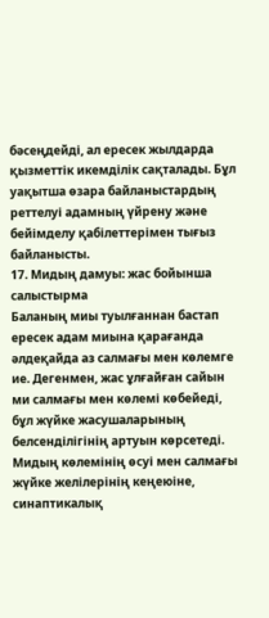бәсеңдейді, ал ересек жылдарда қызметтік икемділік сақталады. Бұл уақытша өзара байланыстардың реттелуі адамның үйрену және бейімделу қабілеттерімен тығыз байланысты.
17. Мидың дамуы: жас бойынша салыстырма
Баланың миы туылғаннан бастап ересек адам миына қарағанда әлдеқайда аз салмағы мен көлемге ие. Дегенмен, жас ұлғайған сайын ми салмағы мен көлемі көбейеді, бұл жүйке жасушаларының белсенділігінің артуын көрсетеді. Мидың көлемінің өсуі мен салмағы жүйке желілерінің кеңеюіне, синаптикалық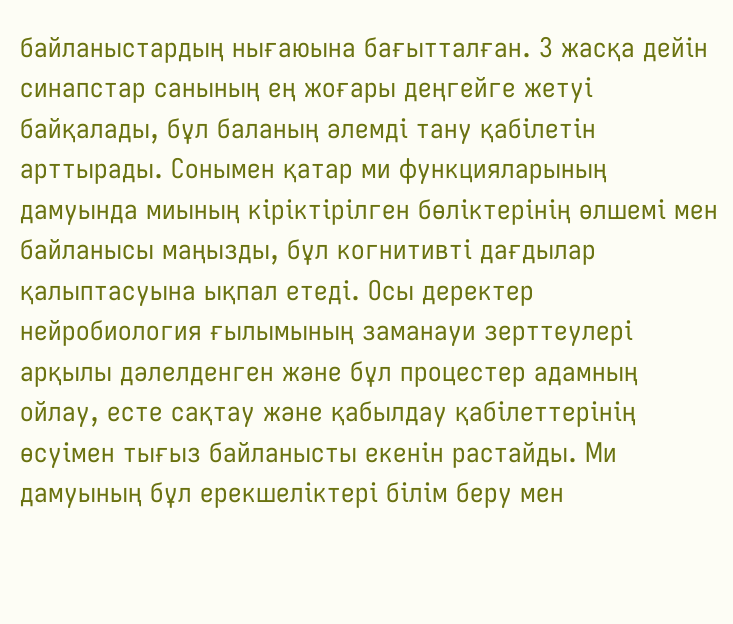байланыстардың нығаюына бағытталған. 3 жасқа дейін синапстар санының ең жоғары деңгейге жетуі байқалады, бұл баланың әлемді тану қабілетін арттырады. Сонымен қатар ми функцияларының дамуында миының кіріктірілген бөліктерінің өлшемі мен байланысы маңызды, бұл когнитивті дағдылар қалыптасуына ықпал етеді. Осы деректер нейробиология ғылымының заманауи зерттеулері арқылы дәлелденген және бұл процестер адамның ойлау, есте сақтау және қабылдау қабілеттерінің өсуімен тығыз байланысты екенін растайды. Ми дамуының бұл ерекшеліктері білім беру мен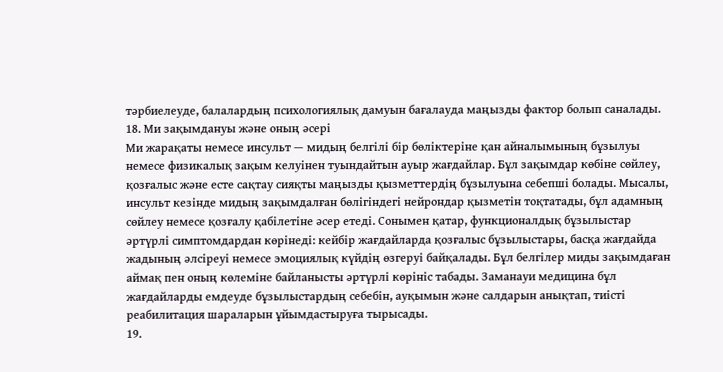тәрбиелеуде, балалардың психологиялық дамуын бағалауда маңызды фактор болып саналады.
18. Ми зақымдануы және оның әсері
Ми жарақаты немесе инсульт — мидың белгілі бір бөліктеріне қан айналымының бұзылуы немесе физикалық зақым келуінен туындайтын ауыр жағдайлар. Бұл зақымдар көбіне сөйлеу, қозғалыс және есте сақтау сияқты маңызды қызметтердің бұзылуына себепші болады. Мысалы, инсульт кезінде мидың зақымдалған бөлігіндегі нейрондар қызметін тоқтатады, бұл адамның сөйлеу немесе қозғалу қабілетіне әсер етеді. Сонымен қатар, функционалдық бұзылыстар әртүрлі симптомдардан көрінеді: кейбір жағдайларда қозғалыс бұзылыстары, басқа жағдайда жадының әлсіреуі немесе эмоциялық күйдің өзгеруі байқалады. Бұл белгілер миды зақымдаған аймақ пен оның көлеміне байланысты әртүрлі көрініс табады. Заманауи медицина бұл жағдайларды емдеуде бұзылыстардың себебін, ауқымын және салдарын анықтап, тиісті реабилитация шараларын ұйымдастыруға тырысады.
19.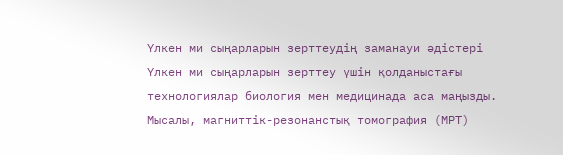Үлкен ми сыңарларын зерттеудің заманауи әдістері
Үлкен ми сыңарларын зерттеу үшін қолданыстағы технологиялар биология мен медицинада аса маңызды. Мысалы, магниттік-резонанстық томография (МРТ)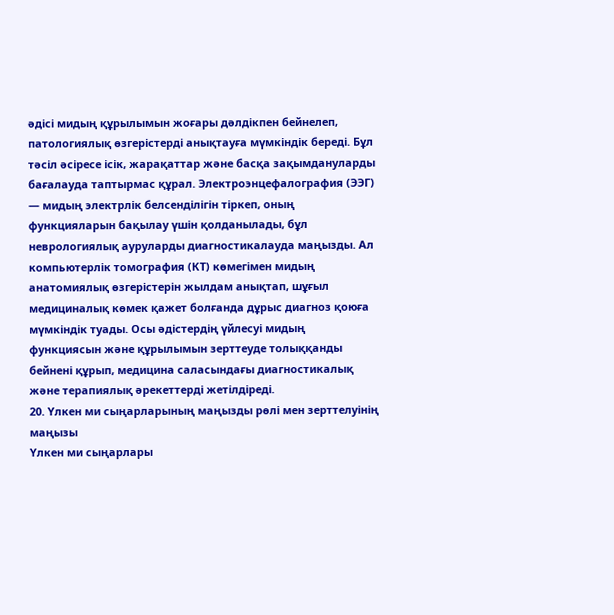әдісі мидың құрылымын жоғары дәлдікпен бейнелеп, патологиялық өзгерістерді анықтауға мүмкіндік береді. Бұл тәсіл әсіресе ісік, жарақаттар және басқа зақымдануларды бағалауда таптырмас құрал. Электроэнцефалография (ЭЭГ) — мидың электрлік белсенділігін тіркеп, оның функцияларын бақылау үшін қолданылады, бұл неврологиялық ауруларды диагностикалауда маңызды. Ал компьютерлік томография (КТ) көмегімен мидың анатомиялық өзгерістерін жылдам анықтап, шұғыл медициналық көмек қажет болғанда дұрыс диагноз қоюға мүмкіндік туады. Осы әдістердің үйлесуі мидың функциясын және құрылымын зерттеуде толыққанды бейнені құрып, медицина саласындағы диагностикалық және терапиялық әрекеттерді жетілдіреді.
20. Үлкен ми сыңарларының маңызды рөлі мен зерттелуінің маңызы
Үлкен ми сыңарлары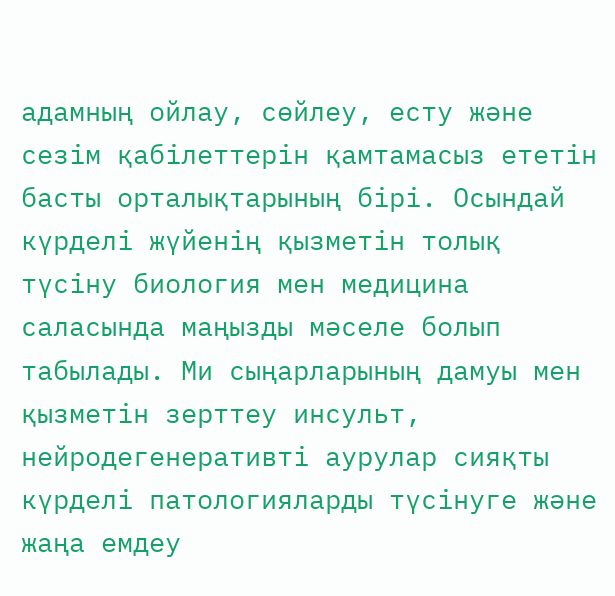адамның ойлау, сөйлеу, есту және сезім қабілеттерін қамтамасыз ететін басты орталықтарының бірі. Осындай күрделі жүйенің қызметін толық түсіну биология мен медицина саласында маңызды мәселе болып табылады. Ми сыңарларының дамуы мен қызметін зерттеу инсульт, нейродегенеративті аурулар сияқты күрделі патологияларды түсінуге және жаңа емдеу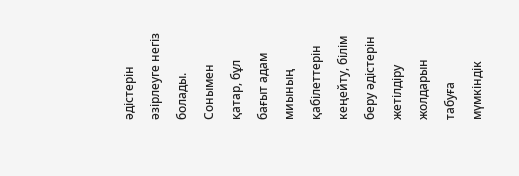әдістерін әзірлеуге негіз болады. Сонымен қатар, бұл бағыт адам миының қабілеттерін кеңейту, білім беру әдістерін жетілдіру жолдарын табуға мүмкіндік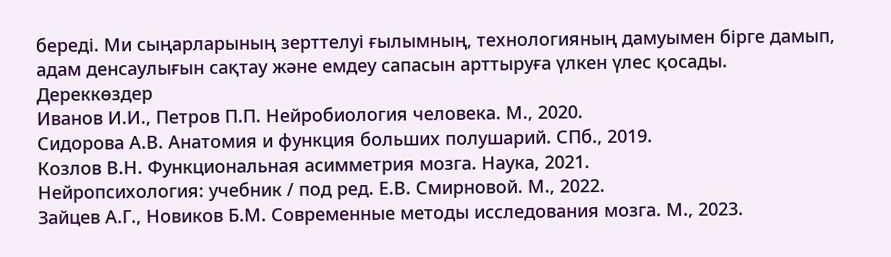береді. Ми сыңарларының зерттелуі ғылымның, технологияның дамуымен бірге дамып, адам денсаулығын сақтау және емдеу сапасын арттыруға үлкен үлес қосады.
Дереккөздер
Иванов И.И., Петров П.П. Нейробиология человека. М., 2020.
Сидорова А.В. Анатомия и функция больших полушарий. СПб., 2019.
Козлов В.Н. Функциональная асимметрия мозга. Наука, 2021.
Нейропсихология: учебник / под ред. Е.В. Смирновой. М., 2022.
Зайцев А.Г., Новиков Б.М. Современные методы исследования мозга. М., 2023.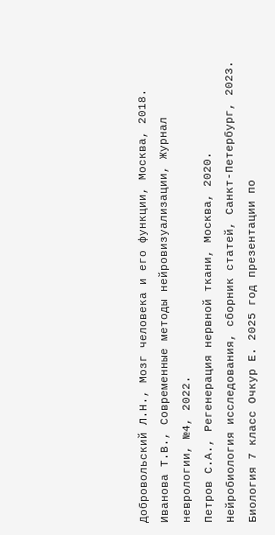Добровольский Л.Н., Мозг человека и его функции, Москва, 2018.
Иванова Т.В., Современные методы нейровизуализации, Журнал неврологии, №4, 2022.
Петров С.А., Регенерация нервной ткани, Москва, 2020.
Нейробиология исследования, сборник статей, Санкт-Петербург, 2023.
Биология 7 класс Очкур Е. 2025 год презентации по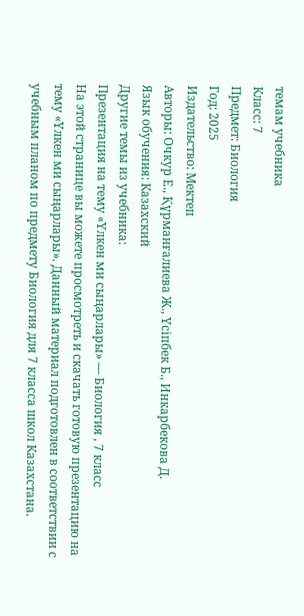темам учебника
Класс: 7
Предмет: Биология
Год: 2025
Издательство: Мектеп
Авторы: Очкур Е., Құрманғалиева Ж., Үсіпбек Б., Инкарбекова Д.
Язык обучения: Казахский
Другие темы из учебника:
Презентация на тему «Үлкен ми сыңарлары» — Биология , 7 класс
На этой странице вы можете просмотреть и скачать готовую презентацию на тему «Үлкен ми сыңарлары». Данный материал подготовлен в соответствии с учебным планом по предмету Биология для 7 класса школ Казахстана.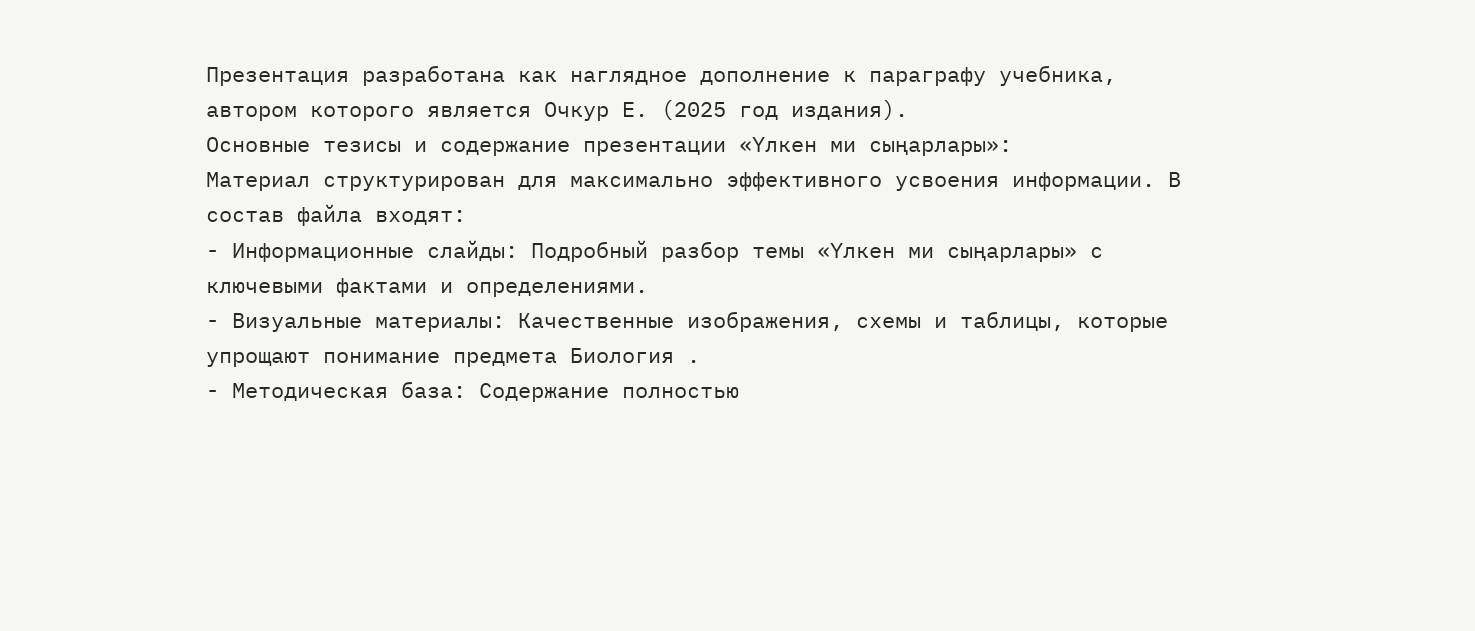Презентация разработана как наглядное дополнение к параграфу учебника, автором которого является Очкур Е. (2025 год издания).
Основные тезисы и содержание презентации «Үлкен ми сыңарлары»:
Материал структурирован для максимально эффективного усвоения информации. В состав файла входят:
- Информационные слайды: Подробный разбор темы «Үлкен ми сыңарлары» с ключевыми фактами и определениями.
- Визуальные материалы: Качественные изображения, схемы и таблицы, которые упрощают понимание предмета Биология .
- Методическая база: Содержание полностью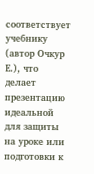соответствует учебнику (автор Очкур Е.), что делает презентацию идеальной для защиты на уроке или подготовки к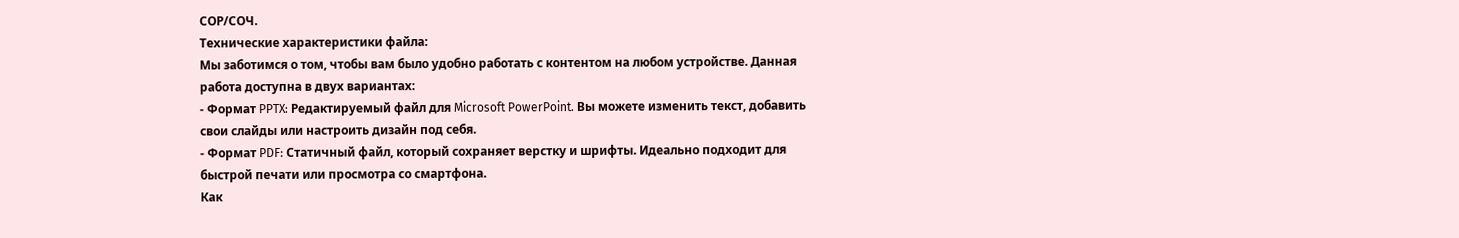СОР/СОЧ.
Технические характеристики файла:
Мы заботимся о том, чтобы вам было удобно работать с контентом на любом устройстве. Данная работа доступна в двух вариантах:
- Формат PPTX: Редактируемый файл для Microsoft PowerPoint. Вы можете изменить текст, добавить свои слайды или настроить дизайн под себя.
- Формат PDF: Статичный файл, который сохраняет верстку и шрифты. Идеально подходит для быстрой печати или просмотра со смартфона.
Как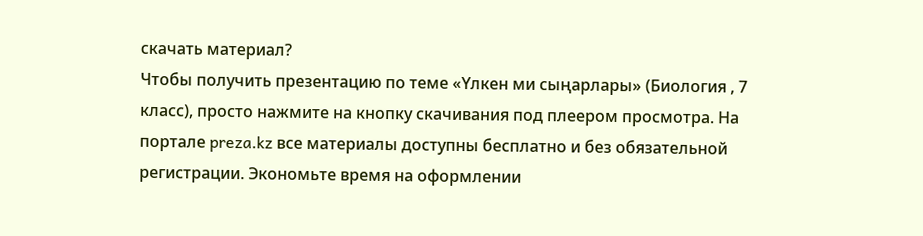скачать материал?
Чтобы получить презентацию по теме «Үлкен ми сыңарлары» (Биология , 7 класс), просто нажмите на кнопку скачивания под плеером просмотра. На портале preza.kz все материалы доступны бесплатно и без обязательной регистрации. Экономьте время на оформлении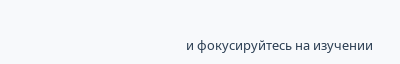и фокусируйтесь на изучении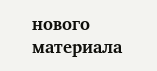нового материала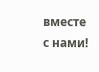вместе с нами!